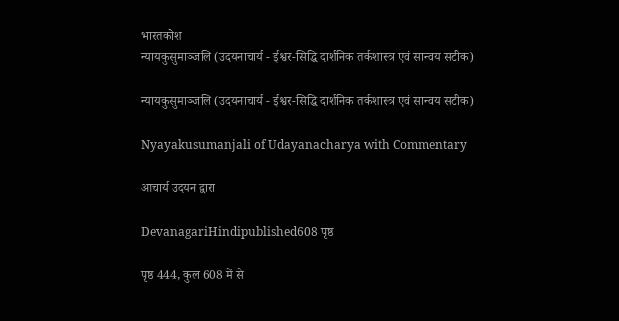भारतकोश
न्यायकुसुमाञ्जलि (उदयनाचार्य - ईश्वर-सिद्धि दार्शनिक तर्कशास्त्र एवं सान्वय सटीक)

न्यायकुसुमाञ्जलि (उदयनाचार्य - ईश्वर-सिद्धि दार्शनिक तर्कशास्त्र एवं सान्वय सटीक)

Nyayakusumanjali of Udayanacharya with Commentary

आचार्य उदयन द्वारा

DevanagariHindipublished608 पृष्ठ

पृष्ठ 444, कुल 608 में से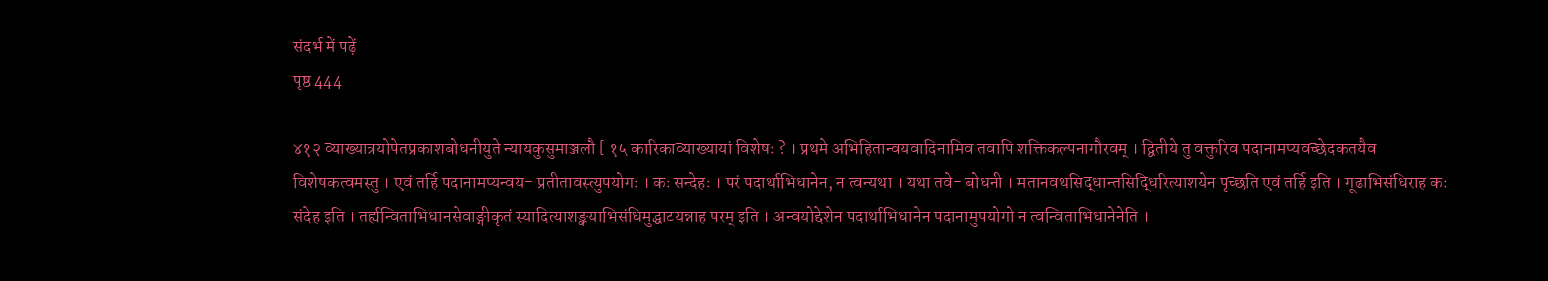संदर्भ में पढ़ें
पृष्ठ 444

४१२ व्याख्यात्रयोपेतप्रकाशबोधनीयुते न्यायकुसुमाञ्जलौ [ १५ कारिकाव्याख्यायां विशेषः ? । प्रथमे अभिहितान्वयवादिनामिव तवापि शक्तिकल्पनागौरवम् । द्वितीये तु वक्तुरिव पदानामप्यवच्छेदकतयैव विशेषकत्वमस्तु । एवं तर्हि पदानामप्यन्वय- प्रतीतावस्त्युपयोगः । कः सन्देहः । परं पदार्थाभिधानेन, न त्वन्यथा । यथा तवे- बोधनी । मतानवथसिद्धान्तसिद्धिरित्याशयेन पृच्छति एवं तर्हि इति । गूढाभिसंधिराह कः संदेह इति । तर्ह्यन्विताभिधानसेवाङ्गीकृतं स्यादित्याशङ्क्याभिसंधिमुद्घाटयन्नाह परम् इति । अन्वयोद्देशेन पदार्थाभिधानेन पदानामुपयोगो न त्वन्विताभिधानेनेति ।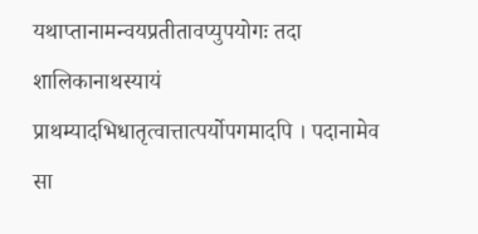यथाप्तानामन्वयप्रतीतावप्युपयोगः तदा शालिकानाथस्यायं प्राथम्यादभिधातृत्वात्तात्पर्योपगमादपि । पदानामेव सा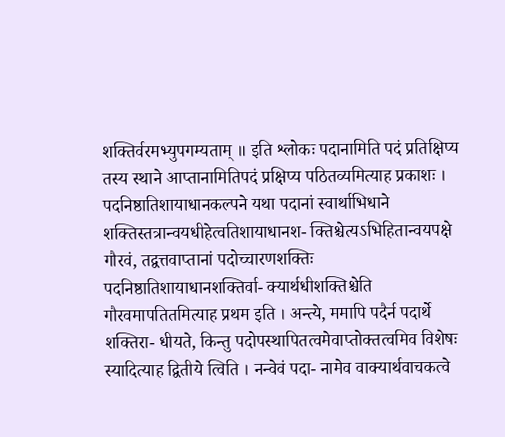शक्तिर्वरमभ्युपगम्यताम् ॥ इति श्लोकः पदानामिति पदं प्रतिक्षिप्य तस्य स्थाने आप्तानामितिपदं प्रक्षिप्य पठितव्यमित्याह प्रकाशः । पदनिष्ठातिशायाधानकल्पने यथा पदानां स्वार्थाभिधाने शक्तिस्तत्रान्वयधीहेत्वतिशायाधानश- क्तिश्चेत्यऽभिहितान्वयपक्षे गौरवं, तद्वत्तवाप्तानां पदोच्चारणशक्तिः पदनिष्ठातिशायाधानशक्तिर्वा- क्यार्थधीशक्तिश्चेति गौरवमापतितमित्याह प्रथम इति । अन्त्ये, ममापि पदैर्न पदार्थे शक्तिरा- धीयते, किन्तु पदोपस्थापितत्वमेवाप्तोक्तत्वमिव विशेषः स्यादित्याह द्वितीये त्विति । नन्वेवं पदा- नामेव वाक्यार्थवाचकत्वे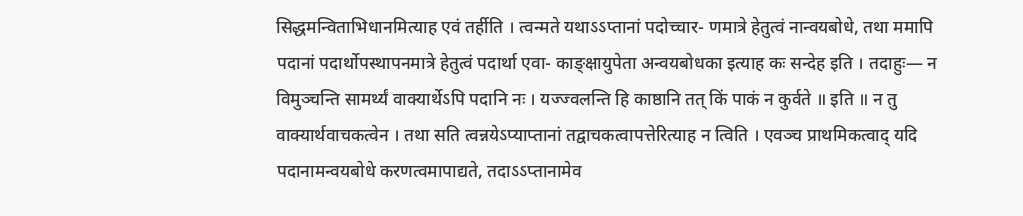सिद्धमन्विताभिधानमित्याह एवं तर्हीति । त्वन्मते यथाऽऽप्तानां पदोच्चार- णमात्रे हेतुत्वं नान्वयबोधे, तथा ममापि पदानां पदार्थोपस्थापनमात्रे हेतुत्वं पदार्था एवा- काङ्क्षायुपेता अन्वयबोधका इत्याह कः सन्देह इति । तदाहुः— न विमुञ्चन्ति सामर्थ्यं वाक्यार्थेऽपि पदानि नः । यज्ज्वलन्ति हि काष्ठानि तत् किं पाकं न कुर्वते ॥ इति ॥ न तु वाक्यार्थवाचकत्वेन । तथा सति त्वन्नयेऽप्याप्तानां तद्वाचकत्वापत्तेरित्याह न त्विति । एवञ्च प्राथमिकत्वाद् यदि पदानामन्वयबोधे करणत्वमापाद्यते, तदाऽऽप्तानामेव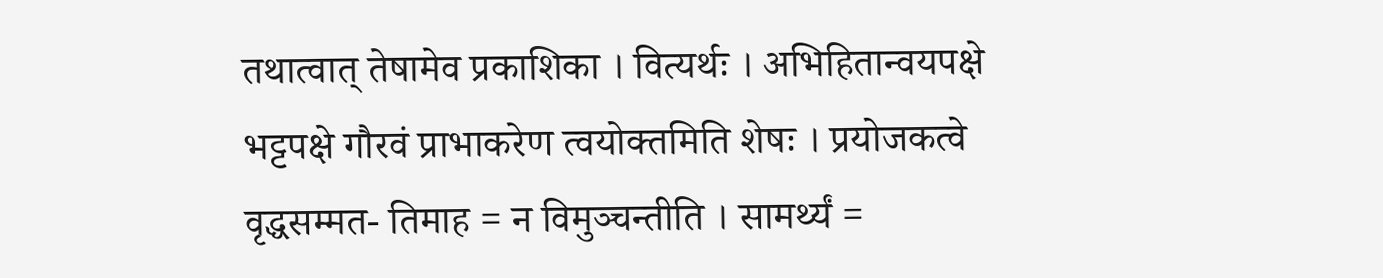तथात्वात् तेषामेव प्रकाशिका । वित्यर्थः । अभिहितान्वयपक्षे भट्टपक्षे गौरवं प्राभाकरेण त्वयोक्तमिति शेषः । प्रयोजकत्वे वृद्धसम्मत- तिमाह = न विमुञ्चन्तीति । सामर्थ्यं =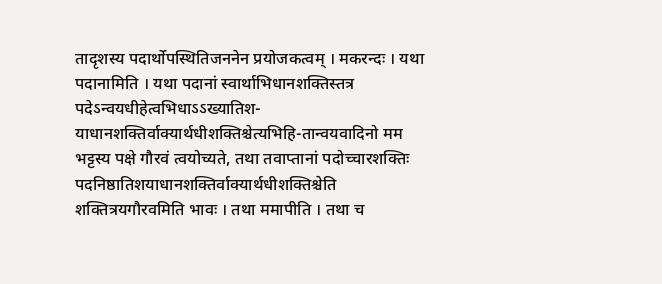तादृशस्य पदार्थोपस्थितिजननेन प्रयोजकत्वम् । मकरन्दः । यथा पदानामिति । यथा पदानां स्वार्थाभिधानशक्तिस्तत्र पदेऽन्वयधीहेत्वभिधाऽऽख्यातिश- याधानशक्तिर्वाक्यार्थधीशक्तिश्चेत्यभिहि-तान्वयवादिनो मम भट्टस्य पक्षे गौरवं त्वयोच्यते, तथा तवाप्तानां पदोच्चारशक्तिः पदनिष्ठातिशयाधानशक्तिर्वाक्यार्थधीशक्तिश्चेति शक्तित्रयगौरवमिति भावः । तथा ममापीति । तथा च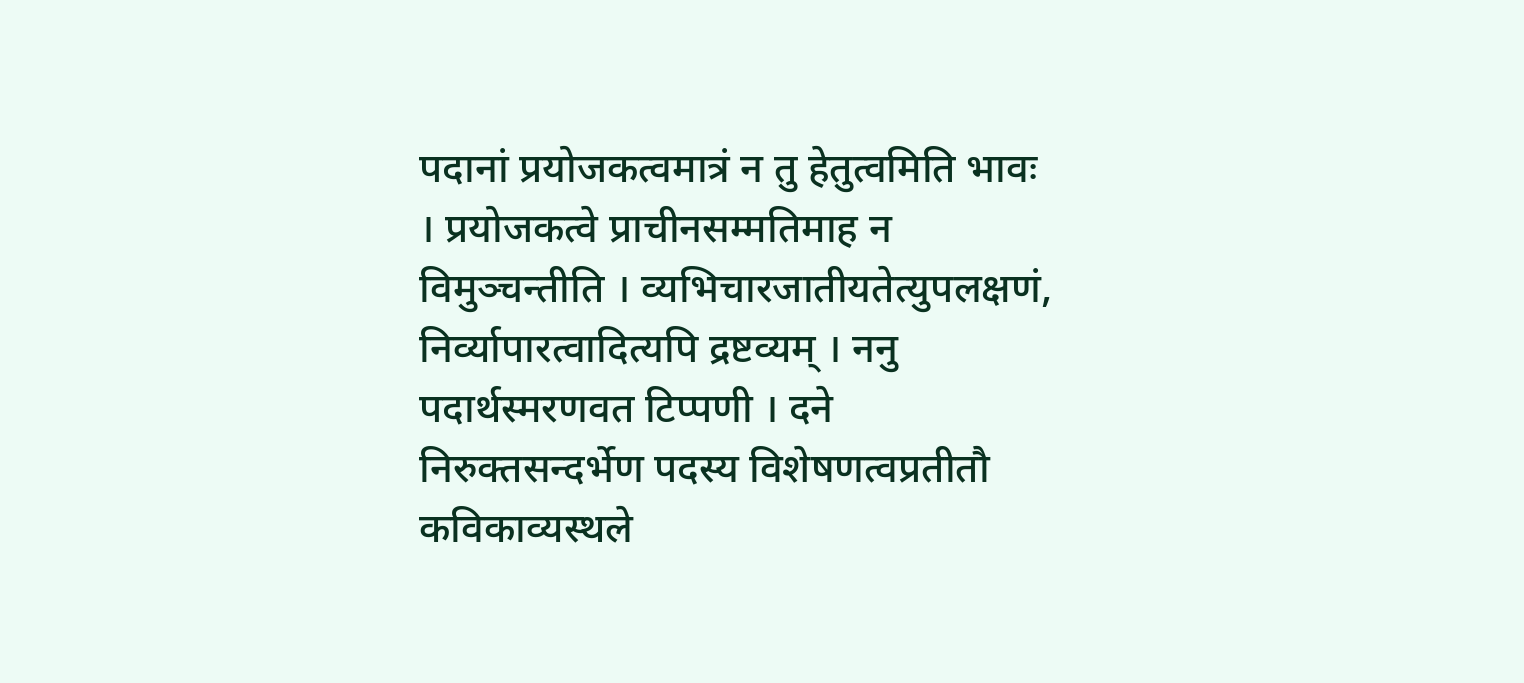पदानां प्रयोजकत्वमात्रं न तु हेतुत्वमिति भावः । प्रयोजकत्वे प्राचीनसम्मतिमाह न विमुञ्चन्तीति । व्यभिचारजातीयतेत्युपलक्षणं, निर्व्यापारत्वादित्यपि द्रष्टव्यम् । ननु पदार्थस्मरणवत टिप्पणी । दने निरुक्तसन्दर्भेण पदस्य विशेषणत्वप्रतीतौ कविकाव्यस्थले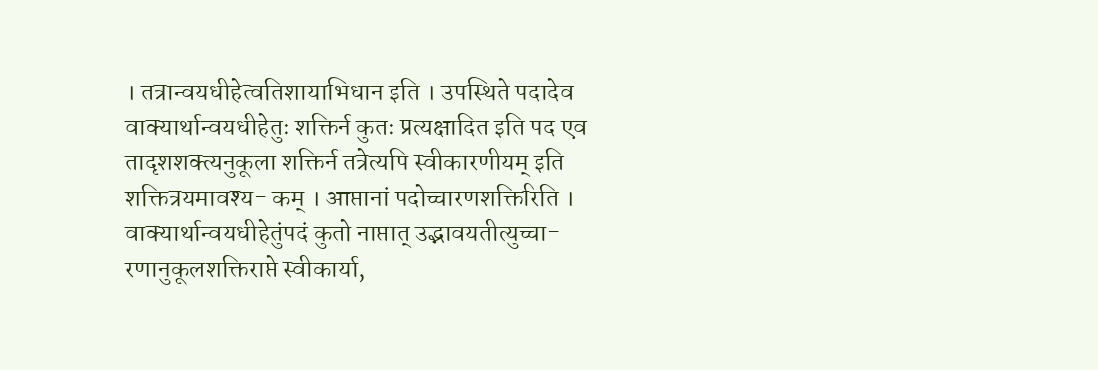। तत्रान्वयधीहेत्वतिशायाभिधान इति । उपस्थिते पदादेव वाक्यार्थान्वयधीहेतुः शक्तिर्न कुतः प्रत्यक्षादित इति पद एव तादृशशक्त्यनुकूला शक्तिर्न तत्रेत्यपि स्वीकारणीयम् इति शक्तित्रयमावश्य- कम् । आप्तानां पदोच्चारणशक्तिरिति । वाक्यार्थान्वयधीहेतुंपदं कुतो नाप्तात् उद्भावयतीत्युच्चा- रणानुकूलशक्तिराप्ते स्वीकार्या,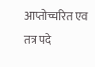आप्तोच्चरित एव तत्र पदे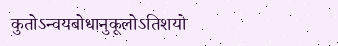कुतोऽन्वयबोधानुकूलोऽतिशयो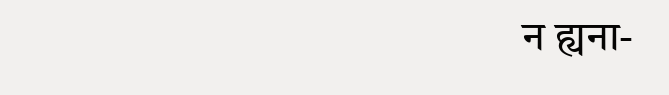न ह्यना-